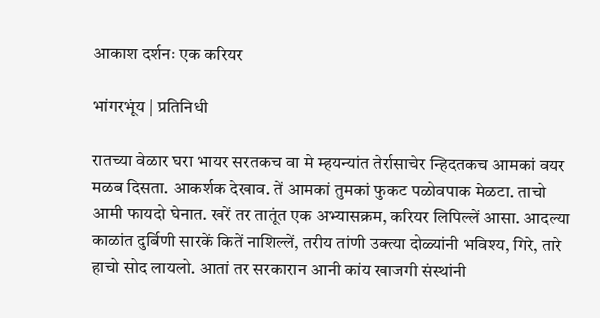आकाश दर्शनः एक करियर

भांगरभूंय | प्रतिनिधी

रातच्या वेळार घरा भायर सरतकच वा मे म्हयन्यांत तेर्रासाचेर न्हिदतकच आमकां वयर मळब दिसता. आकर्शक देखाव. तें आमकां तुमकां फुकट पळोवपाक मेळटा. ताचो आमी फायदो घेनात. खरें तर तातूंत एक अभ्यासक्रम, करियर लिपिल्लें आसा. आदल्या काळांत दुर्बिणी सारकें कितें नाशिल्लें, तरीय तांणी उक्त्या दोळ्यांनी भविश्य, गिरे, तारे हाचो सोद लायलो. आतां तर सरकारान आनी कांय खाजगी संस्थांनी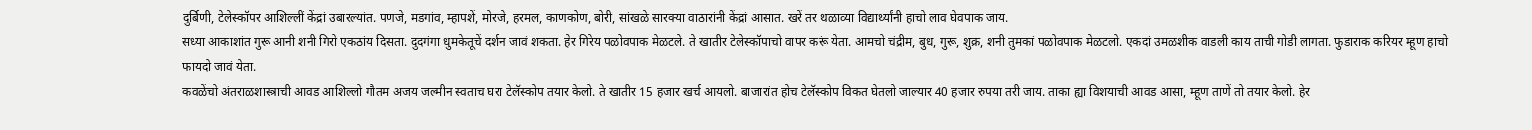दुर्बिणी, टेलेस्कॉपर आशिल्लीं केंद्रां उबारल्यांत. पणजे, मडगांव, म्हापशें, मोरजे, हरमल, काणकोण, बोरी, सांखळे सारक्या वाठारांनी केंद्रां आसात. खरें तर थळाव्या विद्यार्थ्यांनी हाचो लाव घेवपाक जाय.
सध्या आकाशांत गुरू आनी शनी गिरो एकठांय दिसता. दुदगंगा धुमकेतूचें दर्शन जावं शकता. हेर गिरेय पळोवपाक मेळटले. ते खातीर टेलेस्कॉपाचो वापर करूं येता. आमचो चंद्रीम, बुध, गुरू, शुक्र, शनी तुमकां पळोवपाक मेळटलो. एकदां उमळशीक वाडली काय ताची गोडी लागता. फुडाराक करियर म्हूण हाचो फायदो जावं येता.
कवळेंचो अंतराळशास्त्राची आवड आशिल्लो गौतम अजय जल्मीन स्वताच घरा टेलॅस्कोप तयार केलो. ते खातीर 15 हजार खर्च आयलो. बाजारांत होच टेलॅस्कोप विकत घेतलो जाल्यार 40 हजार रुपया तरी जाय. ताका ह्या विशयाची आवड आसा, म्हूण ताणें तो तयार केलो. हेर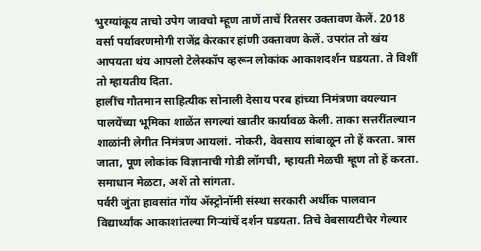भुरग्यांकूय ताचो उपेग जावचो म्हूण ताणें ताचें रितसर उक्तावण केलें. 2018 वर्सा पर्यावरणमोगी राजेंद्र केरकार हांणी उक्तावण केलें. उपरांत तो खंय आपयता थंय आपलो टेलेस्कॉप व्हरून लोकांक आकाशदर्शन घडयता. ते विशीं तो म्हायतीय दिता.
हालींच गौतमान साहित्यीक सोनाली देसाय परब हांच्या निमंत्रणा वयल्यान पालयेंच्या भूमिका शाळेंत सगल्यां खातीर कार्यावळ केली. ताका सत्तरींतल्यान शाळांनी लेगीत निमंत्रण आयलां. नोकरी, वेवसाय सांबाळून तो हें करता. त्रास जाता, पूण लोकांक विज्ञानाची गोडी लॉगची, म्हायती मेळची म्हूण तो हें करता. समाधान मेळटा, अशें तो सांगता.
पर्वरी जुंता हावसांत गोंय ॲस्ट्रोनॉमी संस्था सरकारी अर्थीक पालवान विद्यार्थ्यांक आकाशांतल्या गिऱ्यांचें दर्शन घडयता. तिचे वेबसायटीचेर गेल्यार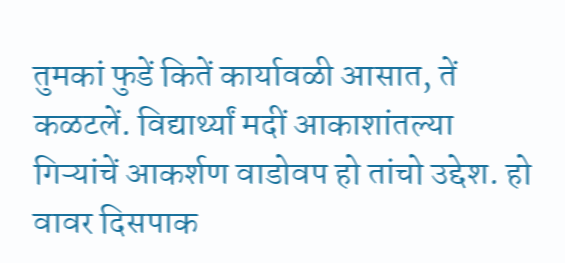तुमकां फुडें कितें कार्यावळी आसात, तें कळटलें. विद्यार्थ्यां मदीं आकाशांतल्या गिऱ्यांचें आकर्शण वाडोवप हो तांचो उद्देश. हो वावर दिसपाक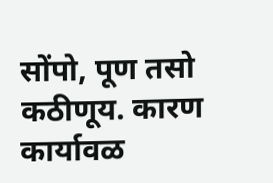सोंपो, पूण तसो कठीणूय. कारण कार्यावळ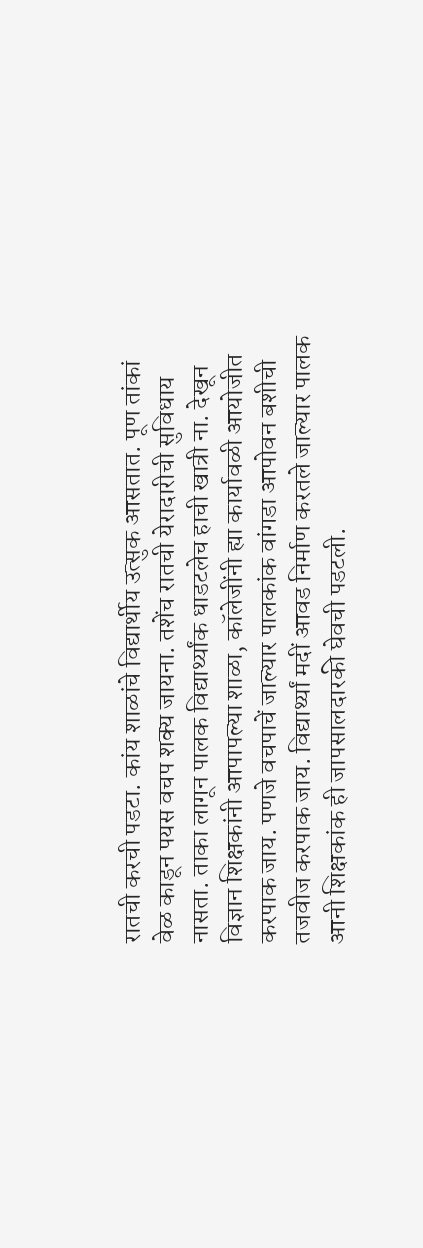रातची करची पडटा. कांय शाळांचे विद्यार्थीय उत्सुक आसतात. पूण तांकां वेळ काडून पयस वचप शक्य जायना. तशेंच रातची येरादारीची सुविधाय नासता. ताका लागून पालक विद्यार्थ्यांक धाडटलेच हाची खात्री ना. देखून विज्ञान शिक्षकांनी आपापल्या शाळा, कॉलेजींनी ह्या कार्यावळी आयोजीत करपाक जाय. पणजे वचपाचें जाल्यार पालकांक वांगडा आपोवन बशीची तजवीज करपाक जाय. विद्यार्थ्यां मदीं आवड निर्माण करतले जाल्यार पालक आनी शिक्षकांक ही जापसालदारकी घेवची पडटली.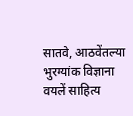सातवे, आठवेंतल्या भुरग्यांक विज्ञाना वयलें साहित्य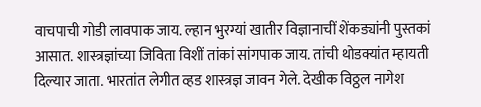वाचपाची गोडी लावपाक जाय. ल्हान भुरग्यां खातीर विज्ञानाचीं शेंकड्यांनी पुस्तकां आसात. शास्त्रज्ञांच्या जिविता विशीं तांकां सांगपाक जाय. तांची थोडक्यांत म्हायती दिल्यार जाता. भारतांत लेगीत व्हड शास्त्रज्ञ जावन गेले. देखीक विठ्ठल नागेश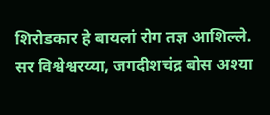शिरोडकार हे बायलां रोग तज्ञ आशिल्ले. सर विश्वेश्वरय्या, जगदीशचंद्र बोस अश्या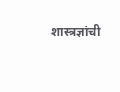शास्त्रज्ञांची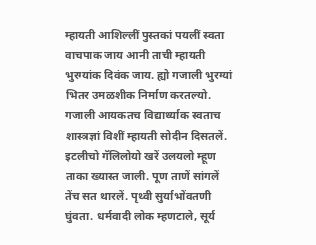म्हायती आशिल्लीं पुस्तकां पयलीं स्वता वाचपाक जाय आनी ताची म्हायती भुरग्यांक दिवंक जाय. ह्यो गजाली भुरग्यां भितर उमळशीक निर्माण करतल्यो. गजाली आयकतच विद्यार्थ्याक स्वताच शास्त्रज्ञां विशीं म्हायती सोदीन दिसतलें. इटलीचो गॅलिलोयो खरें उलयलो म्हूण ताका ख्यास्त जाली. पूण ताणें सांगलें तेंच सत थारलें. पृथ्वी सुर्याभोंवतणी घुंवता. धर्मवादी लोक म्हणटाले, सूर्य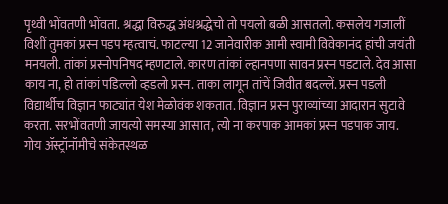पृथ्वी भोंवतणी भोंवता. श्रद्धा विरुद्ध अंधश्रद्धेचो तो पयलो बळी आसतलो. कसलेय गजालीं विशीं तुमकां प्रस्न पडप म्हत्वाचं. फाटल्या 12 जानेवारीक आमी स्वामी विवेकानंद हांची जयंती मनयली. तांकां प्रस्नोपनिषद म्हणटाले. कारण तांकां ल्हानपणा सावन प्रस्न पडटाले. देव आसा काय ना, हो तांकां पडिल्लो व्हडलो प्रस्न. ताका लागून तांचें जिवीत बदल्लें. प्रस्न पडली विद्यार्थीच विज्ञान फाट्यांत येश मेळोवंक शकतात. विज्ञान प्रस्न पुराव्यांच्या आदारान सुटावे करता. सरभोंवतणी जायत्यो समस्या आसात, त्यो ना करपाक आमकां प्रस्न पडपाक जाय.
गोय ॲस्ट्रॉनॉमीचे संकेतस्थळ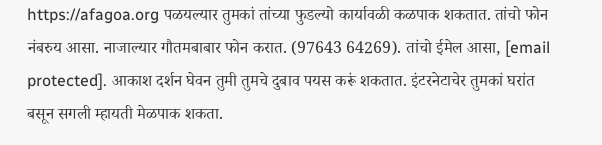https://afagoa.org पळयल्यार तुमकां तांच्या फुडल्यो कार्यावळी कळपाक शकतात. तांचो फोन नंबरुय आसा. नाजाल्यार गौतमबाबार फोन करात. (97643 64269). तांचो ईमेल आसा, [email protected]. आकाश दर्शन घेवन तुमी तुमचे दुबाव पयस करूं शकतात. इंटरनेटाचेर तुमकां घरांत बसून सगली म्हायती मेळपाक शकता.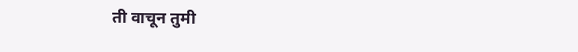ती वाचून तुमी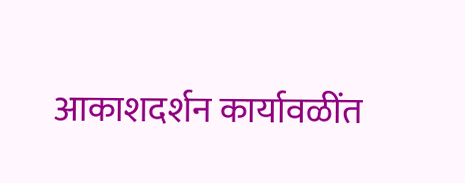आकाशदर्शन कार्यावळींत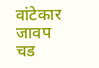वांटेकार जावप चड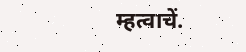म्हत्वाचें.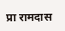प्रा रामदास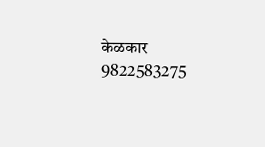केळकार
9822583275